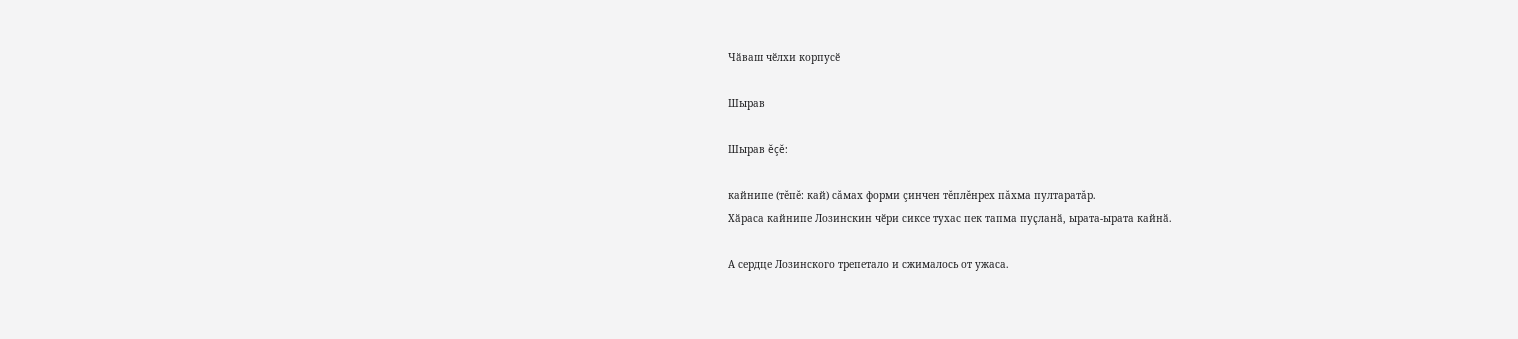Чӑваш чӗлхи корпусӗ

Шырав

Шырав ĕçĕ:

кайнипе (тĕпĕ: кай) сăмах форми çинчен тĕплĕнрех пăхма пултаратăр.
Хӑраса кайнипе Лозинскин чӗри сиксе тухас пек тапма пуҫланӑ, ырата-ырата кайнӑ.

А сердце Лозинского трепетало и сжималось от ужаса.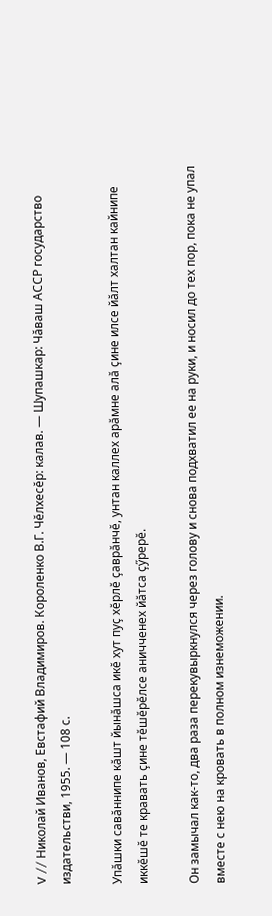V // Николай Иванов, Евстафий Владимиров. Короленко В.Г. Чӗлхесӗр: калав. — Шупашкар: Чӑваш АССР государство издательстви, 1955. — 108 с.

Упӑшки савӑннипе кӑшт йынӑшса икӗ хут пуҫ хӗрлӗ ҫаврӑнчӗ, унтан каллех арӑмне алӑ ҫине илсе йӑлт халтан кайнипе иккӗшӗ те кравать ҫине тӗшӗрӗлсе аничченех йӑтса ҫӳрерӗ.

Он замычал как-то, два раза перекувыркнулся через голову и снова подхватил ее на руки, и носил до тех пор, пока не упал вместе с нею на кровать в полном изнеможении.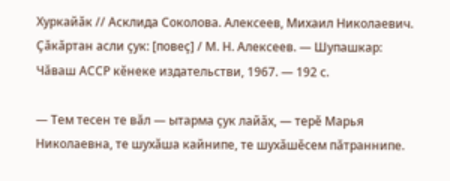Хуркайӑк // Асклида Соколова. Алексеев, Михаил Николаевич. Ҫӑкӑртан асли ҫук: [повеҫ] / М. Н. Алексеев. — Шупашкар: Чӑваш АССР кӗнеке издательстви, 1967. — 192 с.

— Тем тесен те вӑл — ытарма ҫук лайӑх, — терӗ Марья Николаевна, те шухӑша кайнипе, те шухӑшӗсем пӑтраннипе.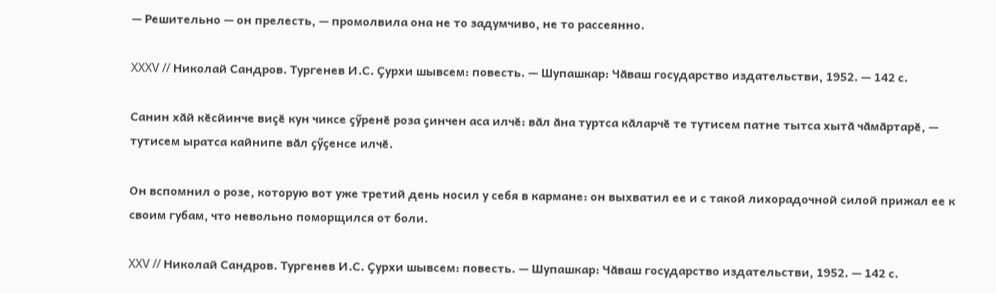— Решительно — он прелесть, — промолвила она не то задумчиво, не то рассеянно.

XXXV // Николай Сандров. Тургенев И.С. Ҫурхи шывсем: повесть. — Шупашкар: Чӑваш государство издательстви, 1952. — 142 с.

Санин хӑй кӗсйинче виҫӗ кун чиксе ҫӳренӗ роза ҫинчен аса илчӗ: вӑл ӑна туртса кӑларчӗ те тутисем патне тытса хытӑ чӑмӑртарӗ, — тутисем ыратса кайнипе вӑл ҫӳҫенсе илчӗ.

Он вспомнил о розе, которую вот уже третий день носил у себя в кармане: он выхватил ее и с такой лихорадочной силой прижал ее к своим губам, что невольно поморщился от боли.

XXV // Николай Сандров. Тургенев И.С. Ҫурхи шывсем: повесть. — Шупашкар: Чӑваш государство издательстви, 1952. — 142 с.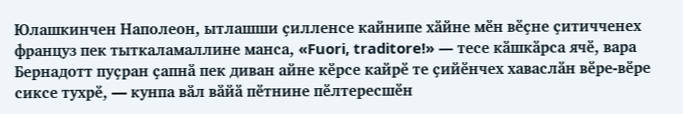Юлашкинчен Наполеон, ытлашши ҫилленсе кайнипе хӑйне мӗн вӗҫне ҫитичченех француз пек тыткаламаллине манса, «Fuori, traditore!» — тесе кӑшкӑрса ячӗ, вара Бернадотт пуҫран ҫапнӑ пек диван айне кӗрсе кайрӗ те ҫийӗнчех хаваслӑн вӗре-вӗре сиксе тухрӗ, — кунпа вӑл вӑйӑ пӗтнине пӗлтересшӗн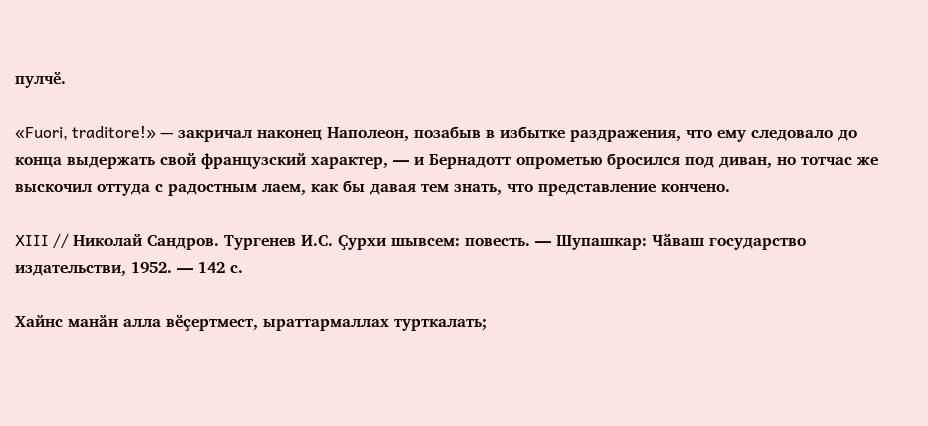пулчӗ.

«Fuori, traditore!» — закричал наконец Наполеон, позабыв в избытке раздражения, что ему следовало до конца выдержать свой французский характер, — и Бернадотт опрометью бросился под диван, но тотчас же выскочил оттуда с радостным лаем, как бы давая тем знать, что представление кончено.

XIII // Николай Сандров. Тургенев И.С. Ҫурхи шывсем: повесть. — Шупашкар: Чӑваш государство издательстви, 1952. — 142 с.

Хайнс манӑн алла вӗҫертмест, ыраттармаллах турткалать;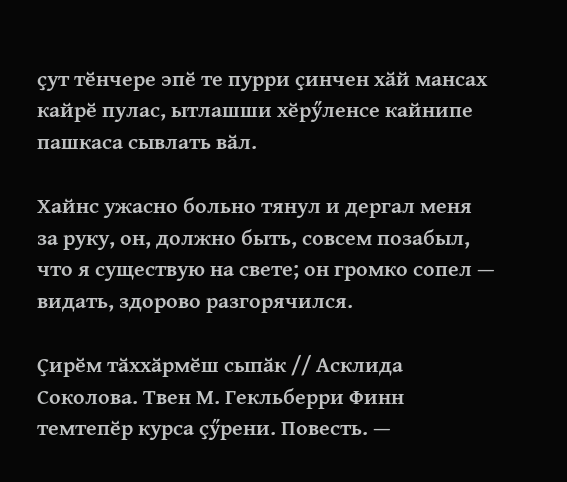ҫут тӗнчере эпӗ те пурри ҫинчен хӑй мансах кайрӗ пулас, ытлашши хӗрӳленсе кайнипе пашкаса сывлать вӑл.

Хайнс ужасно больно тянул и дергал меня за руку, он, должно быть, совсем позабыл, что я существую на свете; он громко сопел — видать, здорово разгорячился.

Ҫирӗм тӑххӑрмӗш сыпӑк // Асклида Соколова. Твен М. Гекльберри Финн темтепӗр курса ҫӳрени. Повесть. —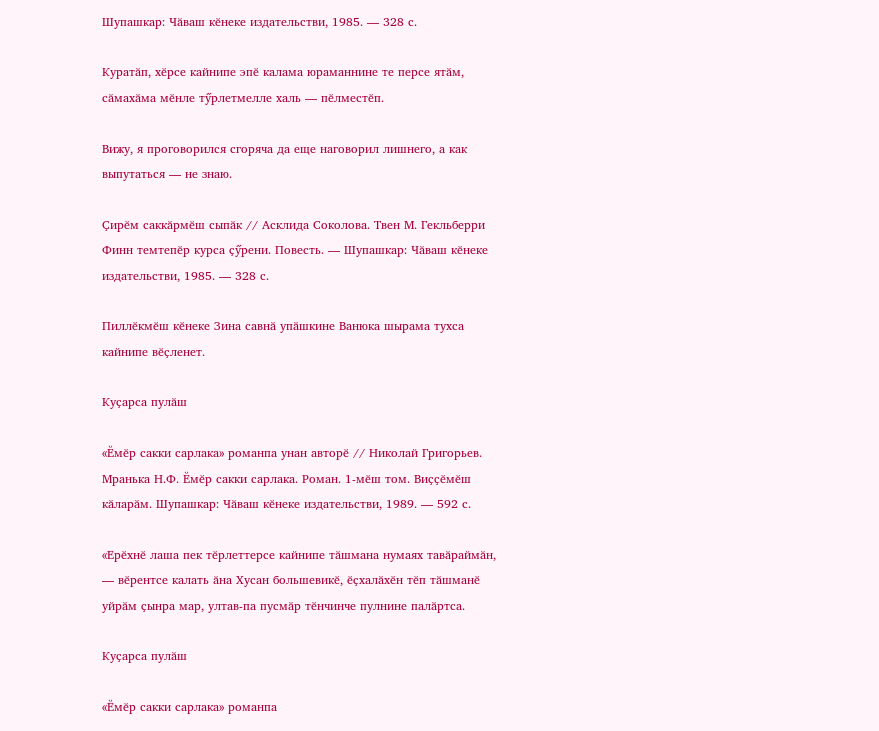Шупашкар: Чӑваш кӗнеке издательстви, 1985. — 328 с.

Куратӑп, хӗрсе кайнипе эпӗ калама юраманнине те персе ятӑм, сӑмахӑма мӗнле тӳрлетмелле халь — пӗлместӗп.

Вижу, я проговорился сгоряча да еще наговорил лишнего, а как выпутаться — не знаю.

Ҫирӗм саккӑрмӗш сыпӑк // Асклида Соколова. Твен М. Гекльберри Финн темтепӗр курса ҫӳрени. Повесть. — Шупашкар: Чӑваш кӗнеке издательстви, 1985. — 328 с.

Пиллӗкмӗш кӗнеке Зина савнӑ упӑшкине Ванюка шырама тухса кайнипе вӗҫленет.

Куҫарса пулӑш

«Ӗмӗр сакки сарлака» романпа унан авторӗ // Николай Григорьев. Мранька Н.Ф. Ӗмӗр сакки сарлака. Роман. 1-мӗш том. Виҫҫӗмӗш кӑларӑм. Шупашкар: Чӑваш кӗнеке издательстви, 1989. — 592 с.

«Ерӗхнӗ лаша пек тӗрлеттерсе кайнипе тӑшмана нумаях тавӑраймӑн, — вӗрентсе калать ӑна Хусан большевикӗ, ӗҫхалӑхӗн тӗп тӑшманӗ уйрӑм ҫынра мар, ултав-па пусмӑр тӗнчинче пулнине палӑртса.

Куҫарса пулӑш

«Ӗмӗр сакки сарлака» романпа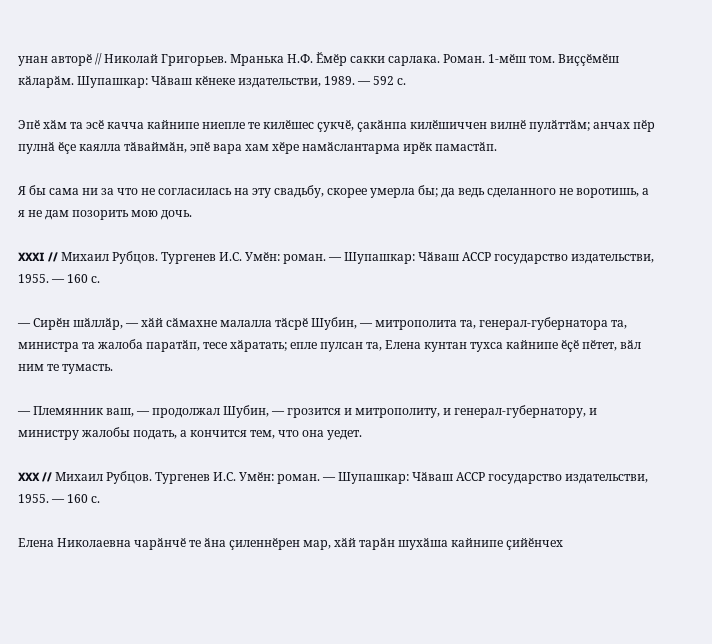унан авторӗ // Николай Григорьев. Мранька Н.Ф. Ӗмӗр сакки сарлака. Роман. 1-мӗш том. Виҫҫӗмӗш кӑларӑм. Шупашкар: Чӑваш кӗнеке издательстви, 1989. — 592 с.

Эпӗ хӑм та эсӗ качча кайнипе ниепле те килӗшес ҫукчӗ, ҫакӑнпа килӗшиччен вилнӗ пулӑттӑм; анчах пӗр пулнӑ ӗҫе каялла тӑваймӑн, эпӗ вара хам хӗре намӑслантарма ирӗк памастӑп.

Я бы сама ни за что не согласилась на эту свадьбу, скорее умерла бы; да ведь сделанного не воротишь, а я не дам позорить мою дочь.

XXXI // Михаил Рубцов. Тургенев И.С. Умӗн: роман. — Шупашкар: Чӑваш АССР государство издательстви, 1955. — 160 с.

— Сирӗн шӑллӑр, — хӑй сӑмахне малалла тӑсрӗ Шубин, — митрополита та, генерал-губернатора та, министра та жалоба паратӑп, тесе хӑратать; епле пулсан та, Елена кунтан тухса кайнипе ӗҫӗ пӗтет, вӑл ним те тумасть.

— Племянник ваш, — продолжал Шубин, — грозится и митрополиту, и генерал-губернатору, и министру жалобы подать, а кончится тем, что она уедет.

XXX // Михаил Рубцов. Тургенев И.С. Умӗн: роман. — Шупашкар: Чӑваш АССР государство издательстви, 1955. — 160 с.

Елена Николаевна чарӑнчӗ те ӑна ҫиленнӗрен мар, хӑй тарӑн шухӑша кайнипе ҫийӗнчех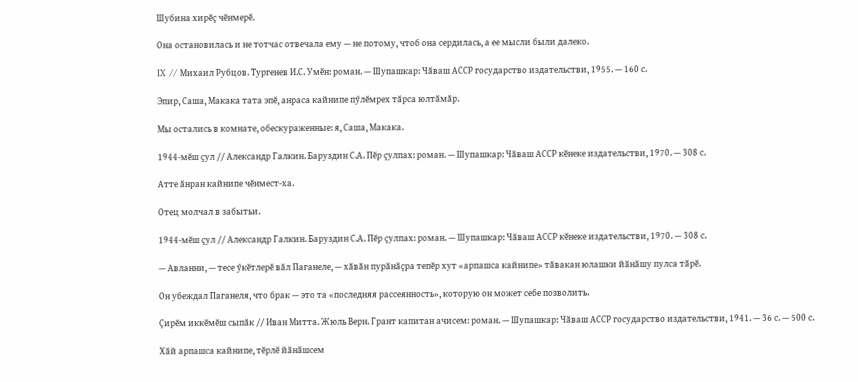Шубина хирӗҫ чӗнмерӗ.

Она остановилась и не тотчас отвечала ему — не потому, чтоб она сердилась, а ее мысли были далеко.

IX // Михаил Рубцов. Тургенев И.С. Умӗн: роман. — Шупашкар: Чӑваш АССР государство издательстви, 1955. — 160 с.

Эпир, Саша, Макака тата эпӗ, анраса кайнипе пӳлӗмрех тӑрса юлтӑмӑр.

Мы остались в комнате, обескураженные: я, Саша, Макака.

1944-мӗш ҫул // Александр Галкин. Баруздин С.А. Пӗр ҫулпах: роман. — Шупашкар: Чӑваш АССР кӗнеке издательстви, 1970. — 308 с.

Атте ӑнран кайнипе чӗнмест-ха.

Отец молчал в забытьи.

1944-мӗш ҫул // Александр Галкин. Баруздин С.А. Пӗр ҫулпах: роман. — Шупашкар: Чӑваш АССР кӗнеке издательстви, 1970. — 308 с.

— Авланни, — тесе ӳкӗтлерӗ вӑл Паганеле, — хӑвӑн пурӑнӑҫра тепӗр хут «арпашса кайнипе» тӑвакан юлашки йӑнӑшу пулса тӑрӗ.

Он убеждал Паганеля, что брак — это та «последняя рассеянность», которую он может себе позволить.

Ҫирӗм иккӗмӗш сыпӑк // Иван Митта. Жюль Верн. Грант капитан ачисем: роман. — Шупашкар: Чӑваш АССР государство издательстви, 1941. — 36 с. — 500 с.

Хӑй арпашса кайнипе, тӗрлӗ йӑнӑшсем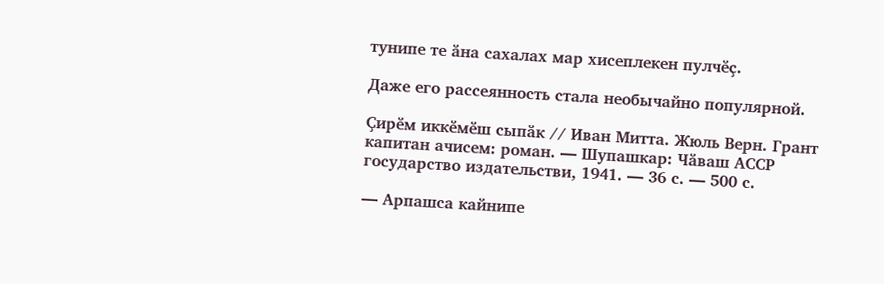тунипе те ӑна сахалах мар хисеплекен пулчӗҫ.

Даже его рассеянность стала необычайно популярной.

Ҫирӗм иккӗмӗш сыпӑк // Иван Митта. Жюль Верн. Грант капитан ачисем: роман. — Шупашкар: Чӑваш АССР государство издательстви, 1941. — 36 с. — 500 с.

— Арпашса кайнипе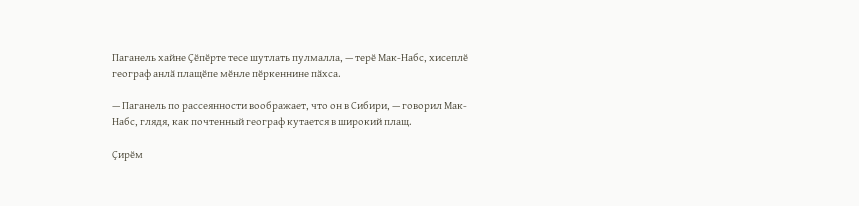Паганель хайне Ҫӗпӗрте тесе шутлать пулмалла, — терӗ Мак-Набс, хисеплӗ географ анлӑ плащӗпе мӗнле пӗркеннине пӑхса.

— Паганель по рассеянности воображает, что он в Сибири, — говорил Мак-Набс, глядя, как почтенный географ кутается в широкий плащ.

Ҫирӗм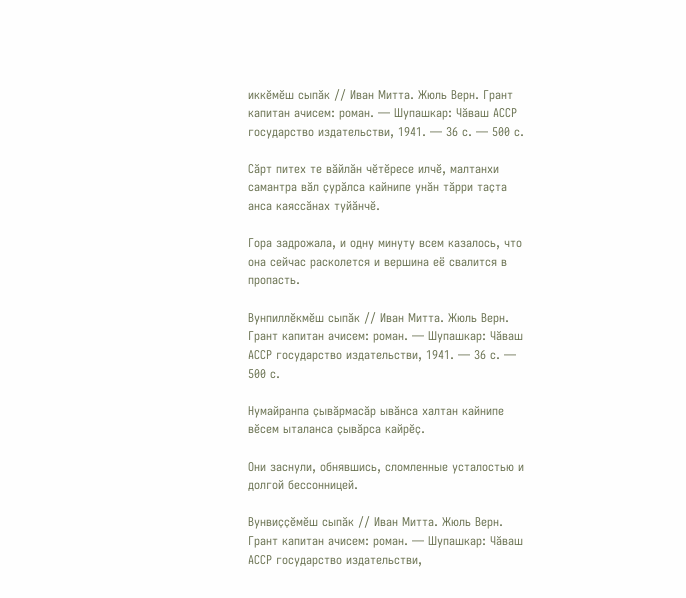иккӗмӗш сыпӑк // Иван Митта. Жюль Верн. Грант капитан ачисем: роман. — Шупашкар: Чӑваш АССР государство издательстви, 1941. — 36 с. — 500 с.

Сӑрт питех те вӑйлӑн чӗтӗресе илчӗ, малтанхи самантра вӑл ҫурӑлса кайнипе унӑн тӑрри таҫта анса каяссӑнах туйӑнчӗ.

Гора задрожала, и одну минуту всем казалось, что она сейчас расколется и вершина её свалится в пропасть.

Вунпиллӗкмӗш сыпӑк // Иван Митта. Жюль Верн. Грант капитан ачисем: роман. — Шупашкар: Чӑваш АССР государство издательстви, 1941. — 36 с. — 500 с.

Нумайранпа ҫывӑрмасӑр ывӑнса халтан кайнипе вӗсем ыталанса ҫывӑрса кайрӗҫ.

Они заснули, обнявшись, сломленные усталостью и долгой бессонницей.

Вунвиҫҫӗмӗш сыпӑк // Иван Митта. Жюль Верн. Грант капитан ачисем: роман. — Шупашкар: Чӑваш АССР государство издательстви,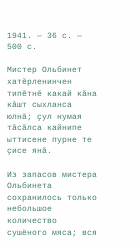1941. — 36 с. — 500 с.

Мистер Ольбинет хатӗрленинчен типӗтнӗ какай кӑна кӑшт сыхланса юлнӑ; ҫул нумая тӑсӑлса кайнипе ыттисене пурне те ҫисе янӑ.

Из запасов мистера Ольбинета сохранилось только небольшое количество сушёного мяса; вся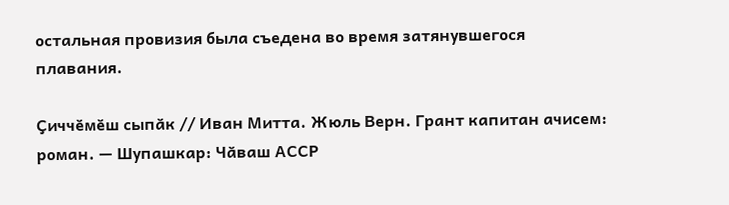остальная провизия была съедена во время затянувшегося плавания.

Ҫиччӗмӗш сыпӑк // Иван Митта. Жюль Верн. Грант капитан ачисем: роман. — Шупашкар: Чӑваш АССР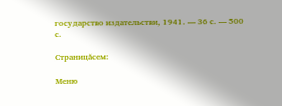государство издательстви, 1941. — 36 с. — 500 с.

Страницăсем:

Меню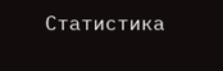Статистика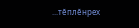...тĕплӗнрех